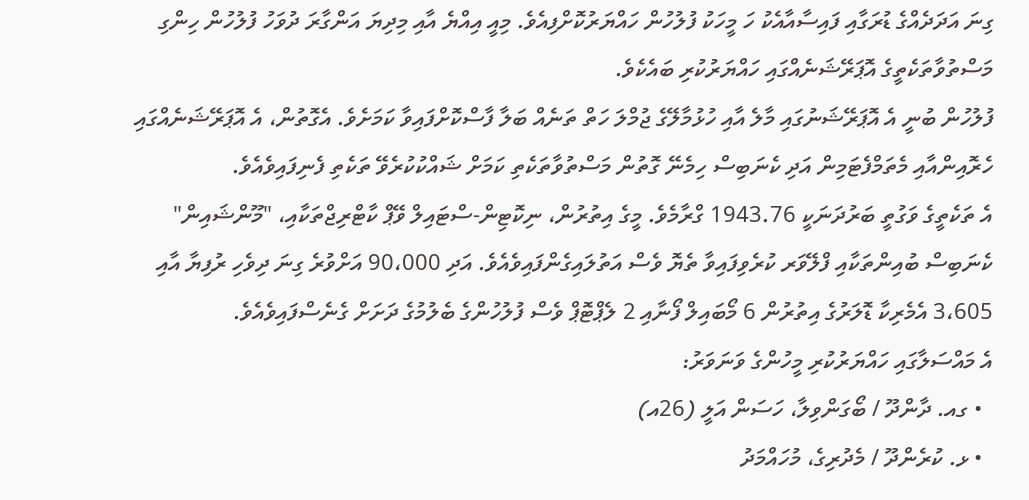ގިނަ އަދަދެއްގެ ޑުރަގާއި ފައިސާއާއެކު ހަ މީހަކު ފުލުހުން ހައްޔަރުކޮށްފިއެވެ. މިއީ އިއްޔެ އާއި މިދިޔަ އަންގާރަ ދުވަހު ފުލުހުން ހިންގި މަސްތުވާތަކެތީގެ އޮޕަރޭޝަނެއްގައި ހައްޔަރުކުރި ބައެކެވެ.
ފުލުހުން ބުނީ އެ އޮޕަރޭޝަނުގައި މާލެ އާއި ހުޅުމާލޭގެ ޖުމްލަ ހަތް ތަނެއް ބަލާ ފާސްކޮށްފައިވާ ކަމަށެވެ. އެގޮތުން، އެ އޮޕަރޭޝަނެއްގައި ހެރޮއިންއާއި މެތަމްފެޓަމިން އަދި ކެނަބިސް ހިމެނޭ ގޮތުން މަސްތުވާތަކެތި ކަމަށް ޝައްކުކުރެވޭ ތަކެތި ފެނިފައިވެއެވެ.
އެ ތަކެތީގެ ވަގުތީ ބަރުދަނަކީ 1943.76 ގްރާމެވެ. މީގެ އިތުރުން، ނިކޮޓިން-ސްޓައިލް ވޭޕް ކާޓްރިޖްތަކާއި، "މޫންޝައިން" ކެނަބިސް ބުއިންތަކާއި ފްލޭވަރ ކުރެވިފައިވާ ތެޔޮ ވެސް އަތުލައިގެންފައިވެއެވެ. އަދި 90،000 އަށްވުރެ ގިނަ ދިވެހި ރުފިޔާ އާއި 3،605 އެމެރިކާ ޑޮލަރުގެ އިތުރުން 6 މޯބައިލް ފޯނާއި 2 ލެޕްޓޮޕް ވެސް ފުލުހުންގެ ބެލުމުގެ ދަށަށް ގެނެސްފައިވެއެވެ.
އެ މައްސަލާގައި ހައްޔަރުކުރި މީހުންގެ ވަނަވަރު:
  • ގއ. ދާންދޫ / ބޯގަންވިލާ، ހަސަން އަލީ (26އ)
  • ޅ. ކުރެންދޫ / މެދުރިގެ، މުހައްމަދު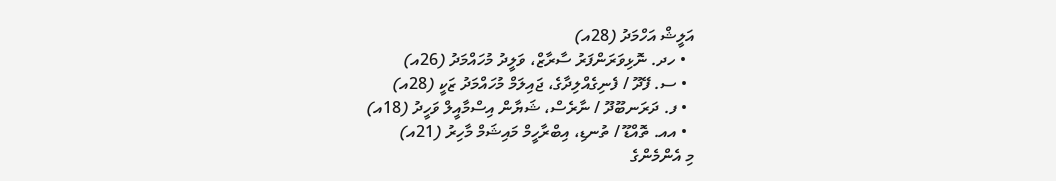އަލީޝް އަހްމަދު (28އ)
  • ހދ. ނޮޅިވަރަންފަރު ސާރާޒް، ވަލީދު މުހައްމަދު (26އ)
  • ސ. ފޭދޫ / ފެނިގެއްލިދާގެ، ޖައިލަމް މުހައްމަދު ޒަކީ (28އ)
  • ފ. ދަރަނބޫދޫ / ނާރެސް، ޝަޔާން އިސްމާއީލް ވަހީދު (18އ)
  • އއ. ތޮއްޑޫ / ތުނޑި، އިބްރާހީމް މައިޝަމް މާހިރު (21އ)
މި އެންމެންގެ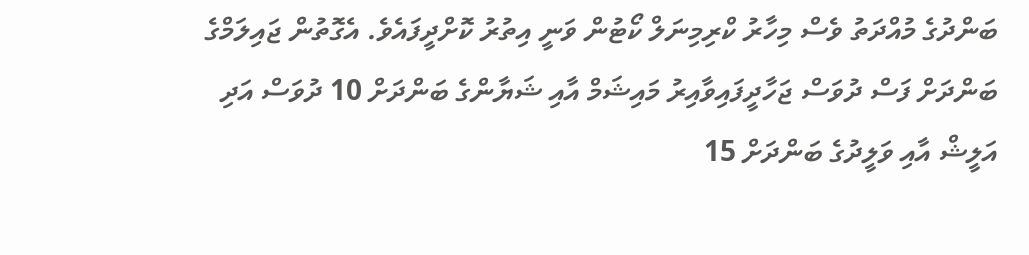ބަންދުގެ މުއްދަތު ވެސް މިހާރު ކްރިމިނަލް ކޯޓުން ވަނީ އިތުރު ކޮށްދީފައެވެ. އެގޮތުން ޖައިލަމްގެ ބަންދަށް ފަސް ދުވަސް ޖަހާދީފައިވާއިރު މައިޝަމް އާއި ޝަޔާންގެ ބަންދަށް 10 ދުވަސް އަދި އަލީޝް އާއި ވަލީދުގެ ބަންދަށް 15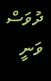ދުވަސް ވަނީ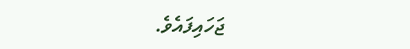ޖަހައިފައެވެ.